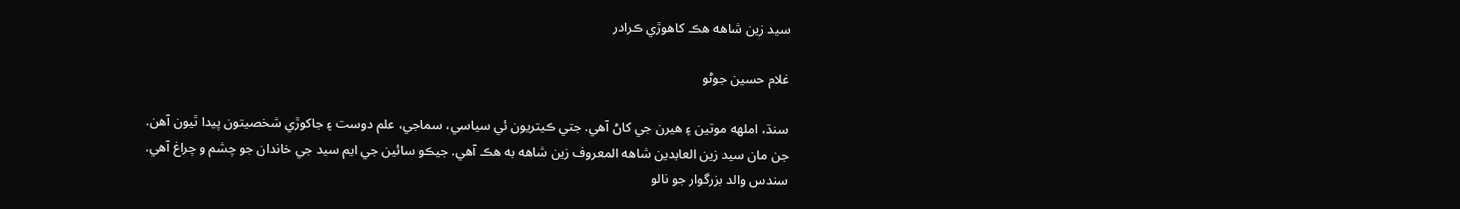سيد زين شاهه هڪ کاهوڙي ڪرادر

غلام حسين جوڻو

سنڌ، املهه موتين ۽ هيرن جي کاڻ آهي. جتي ڪيتريون ئي سياسي، سماجي، علم دوست ۽ جاکوڙي شخصيتون پيدا ٿيون آهن. جن مان سيد زين العابدين شاهه المعروف زين شاهه به هڪ آهي. جيڪو سائين جي ايم سيد جي خاندان جو چشم و چراغ آهي. سندس والد بزرگوار جو نالو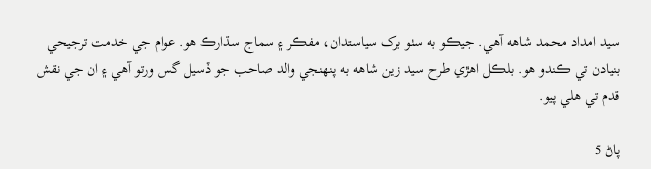سيد امداد محمد شاهه آهي. جيڪو به سٺو برک سياستدان، مفڪر ۽ سماج سڌارڪ هو. عوام جي خدمت ترجيحي بنيادن تي ڪندو هو. بلڪل اهڙي طرح سيد زين شاهه به پنهنجي والد صاحب جو ڏسيل گس ورتو آهي ۽ ان جي نقش قدم تي هلي پيو.

پاڻ 5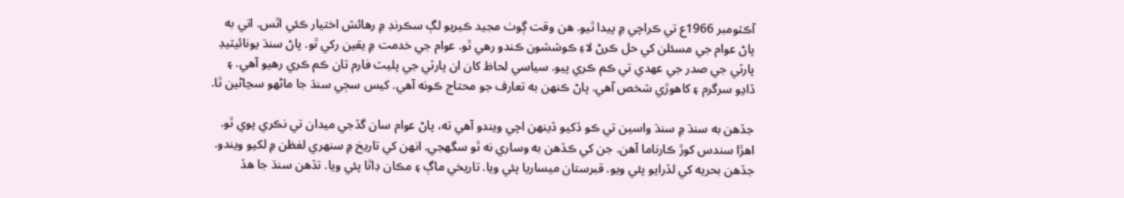آڪٽومبر 1966ع تي ڪراچي ۾ پيدا ٿيو. هن وقت ڳوٺ مجيد ڪيريو لڳ سڪرنڊ ۾ رهائش اختيار ڪئي اٿس. اتي به پاڻ عوام جي مسئلن کي حل ڪرڻ لاءِ ڪوششون ڪندو رهي ٿو. عوام جي خدمت ۾ يقين رکي ٿو. پاڻ سنڌ يونائيٽيڊ پارٽي جي صدر جي عهدي تي ڪم ڪري پيو. سياسي لحاظ کان ان پارٽي جي پليٽ فارم تان ڪم ڪري رهيو آهي. ۽ ڏاڍو سرگرم ۽ کاهوڙي شخص آهي. پاڻ ڪنهن به تعارف جو محتاج ڪونه آهي. کيس سڄي سنڌ جا ماڻهو سڃاڻين ٿا.

جڏهن به سنڌ ۾ سنڌ واسين تي ڪو ڏکيو ڏينهن اچي ويندو آهي ته، پاڻ عوام سان گڏجي ميدان تي نڪري پوي ٿو. اهڙا سندس کوڙ ڪارناما آهن. جن کي ڪڏهن به وساري نه ٿو سگھجي. انهن کي تاريخ ۾ سنهري لفظن ۾ لکيو ويندو. جڏهن بحريه کي لڏرايو پئي ويو. قبرستان ميساريا پئي ويا. تاريخي ماڳ ۽ مڪان ڊاٿا پئي ويا. تڏهن سنڌ جا هڏ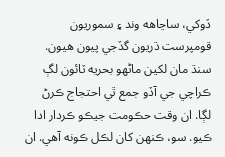ڏوکي، ساڃاهه وند ۽ سموريون قومپرست ڌريون گڏجي پيون هيون. سنڌ مان لکين ماڻهو بحريه ٽائون لڳ ڪراچي جي آڏو جمع ٿي احتجاج ڪرڻ لڳا. ان وقت حڪومت جيڪو ڪردار ادا ڪيو. سو، ڪنهن کان لڪل ڪونه آهي. ان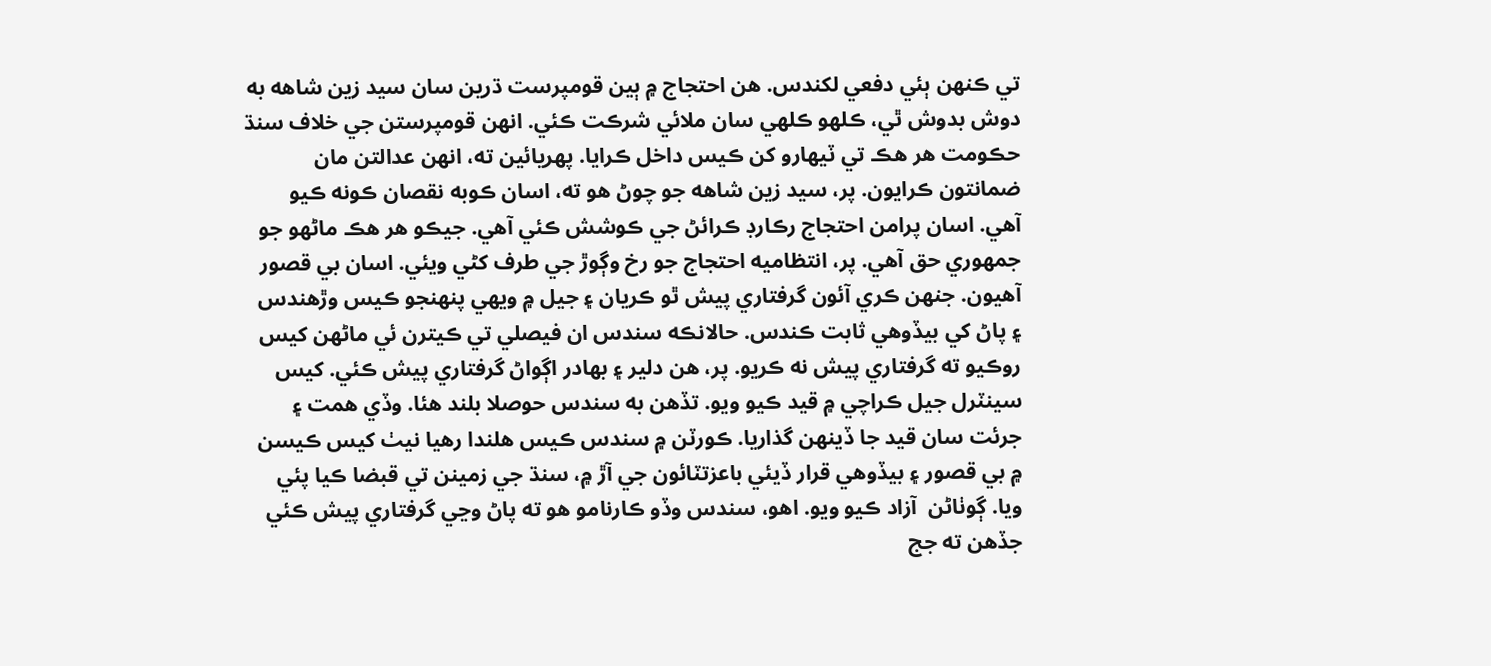تي ڪنهن ٻئي دفعي لکندس. هن احتجاج ۾ ٻين قومپرست ڌرين سان سيد زين شاهه به دوش بدوش ٿي، ڪلهو ڪلهي سان ملائي شرڪت ڪئي. انهن قومپرستن جي خلاف سنڌ حڪومت هر هڪ تي ٽيهارو کن ڪيس داخل ڪرايا. پهريائين ته، انهن عدالتن مان ضمانتون ڪرايون. پر، سيد زين شاهه جو چوڻ هو ته، اسان ڪوبه نقصان ڪونه ڪيو آهي. اسان پرامن احتجاج رڪارڊ ڪرائڻ جي ڪوشش ڪئي آهي. جيڪو هر هڪ ماڻهو جو جمهوري حق آهي. پر، انتظاميه احتجاج جو رخ وڳوڙ جي طرف کڻي ويئي. اسان بي قصور آهيون. جنهن ڪري آئون گرفتاري پيش ٿو ڪريان ۽ جيل ۾ ويهي پنهنجو ڪيس وڙهندس ۽ پاڻ کي بيڏوهي ثابت ڪندس. حالانڪه سندس ان فيصلي تي ڪيترن ئي ماڻهن کيس روڪيو ته گرفتاري پيش نه ڪريو. پر، هن دلير ۽ بهادر اڳواڻ گرفتاري پيش ڪئي. کيس سينٽرل جيل ڪراچي ۾ قيد ڪيو ويو. تڏهن به سندس حوصلا بلند هئا. وڏي همت ۽ جرئت سان قيد جا ڏينهن گذاريا. ڪورٽن ۾ سندس ڪيس هلندا رهيا نيٺ کيس ڪيسن ۾ بي قصور ۽ بيڏوهي قرار ڏيئي باعزتٽائون جي آڙ ۾، سنڌ جي زمينن تي قبضا ڪيا پئي ويا. ڳوٺاڻن  آزاد ڪيو ويو. اهو، سندس وڏو ڪارنامو هو ته پاڻ وڃي گرفتاري پيش ڪئي جڏهن ته جج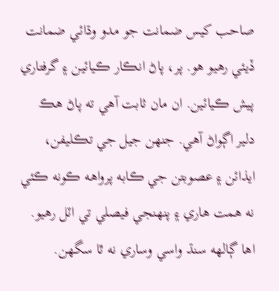صاحب کيس ضمانت جو مدو وڌائي ضمانت ڏيئي رهيو هو. پر، پاڻ انڪار ڪيائين ۽ گرفتاري پيش ڪيائين. ان مان ثابت آهي ته پاڻ هڪ دلير اڳواڻ آهي. جنهن جيل جي تڪليفن، ايذائن ۽ عصوبتن جي ڪابه پرواهه ڪونه ڪئي نه همت هاري ۽ پنهنجي فيصلي تي اٽل رهيو. اها ڳالهه سنڌ واسي وساري نه ٿا سگھن.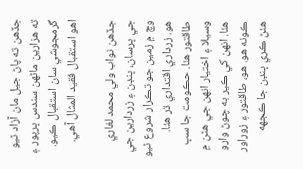جڏهن ته پاڻ جيل مان آزاد ٿيو ته هزارين ماڻهن سندس ڀرپور ۽ گرمجوشي سان استقبال ڪيو. اهو استقبال فقيد المثال آهي.

جڏهن نواب ولي محمد لغاري جي ڀرسان، ڀنڊن ۽ زردارين جي وچ ۾ زمين جو تڪرار شروع ٿيو هو. زرداري اقتداري ڌر هئا. طاقتور هئا. حڪومت جا سڀ وسيلا ۽ اختيار انهن جي هٿن ۾ هئا. انهن کي ڪير به چوڻ وارو ڪونه هو. هو، طاقتور ۽ زوراور هئڻ ڪري ڀنڊن جا ڪجهه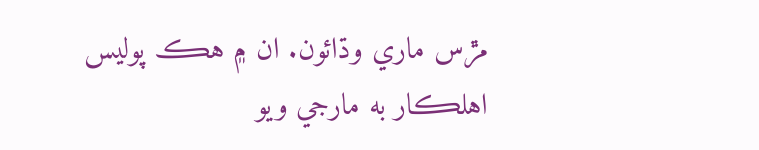مڙس ماري وڌائون. ان ۾ هڪ پوليس اهلڪار به مارجي ويو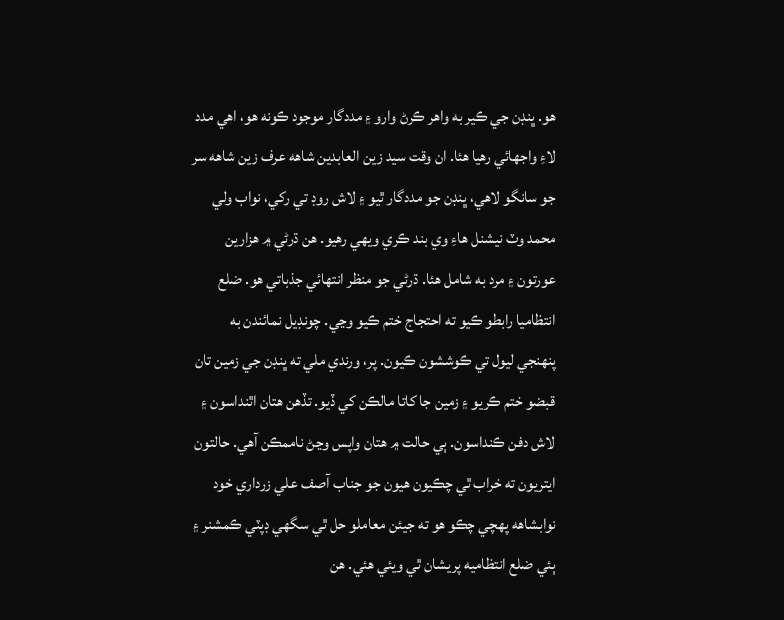هو. ڀنڊن جي ڪير به واهر ڪرڻ وارو ۽ مددگار موجود ڪونه هو، اهي مدد لاءِ واجهائي رهيا هئا. ان وقت سيد زين العابدين شاهه عرف زين شاهه سر جو سانگو لاهي، ڀنڊن جو مددگار ٿيو ۽ لاش روڊ تي رکي، نواب ولي محمد وٽ نيشنل هاءِ وي بند ڪري ويهي رهيو. هن ڌرڻي ۾ هزارين عورتون ۽ مرد به شامل هئا. ڌرڻي جو منظر انتهائي جذباتي هو. ضلع انتظاميا رابطو ڪيو ته احتجاج ختم ڪيو وڃي. چونڊيل نمائندن به پنهنجي ليول تي ڪوششون ڪيون. پر، ورندي ملي ته ڀنڊن جي زمين تان قبضو ختم ڪريو ۽ زمين جا کاتا مالڪن کي ڏيو. تڏهن هتان اٿنداسون ۽ لاش دفن ڪنداسون. ٻي حالت ۾ هتان واپس وڃڻ ناممڪن آهي. حالتون ايتريون ته خراب ٿي چڪيون هيون جو جناب آصف علي زرداري خود نوابشاهه پهچي چڪو هو ته جيئن معاملو حل ٿي سگھي ڊپٽي ڪمشنر ۽ ٻئي ضلع انتظاميه پريشان ٿي ويئي هئي. هن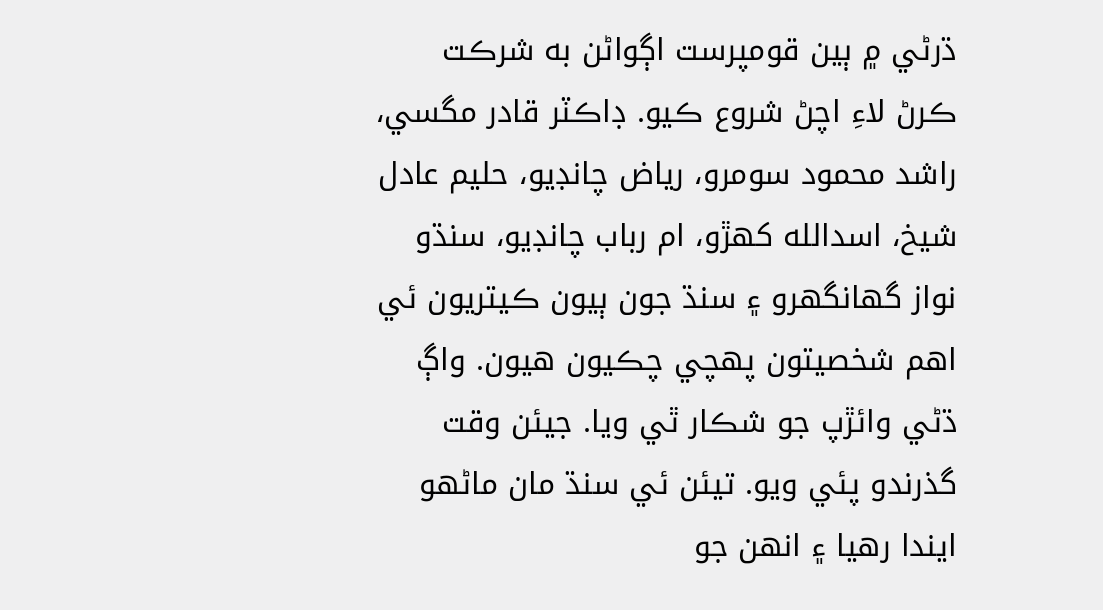ڌرڻي ۾ ٻين قومپرست اڳواڻن به شرڪت ڪرڻ لاءِ اچڻ شروع ڪيو. ڊاڪٽر قادر مگسي، راشد محمود سومرو، رياض چانڊيو، حليم عادل شيخ، اسدالله کهڙو، ام رباب چانڊيو، سنڌو نواز گهانگھرو ۽ سنڌ جون ٻيون ڪيتريون ئي اهم شخصيتون پهچي چڪيون هيون. واڳ ڌڻي وائڙپ جو شڪار ٿي ويا. جيئن وقت گذرندو پئي ويو. تيئن ئي سنڌ مان ماڻهو ايندا رهيا ۽ انهن جو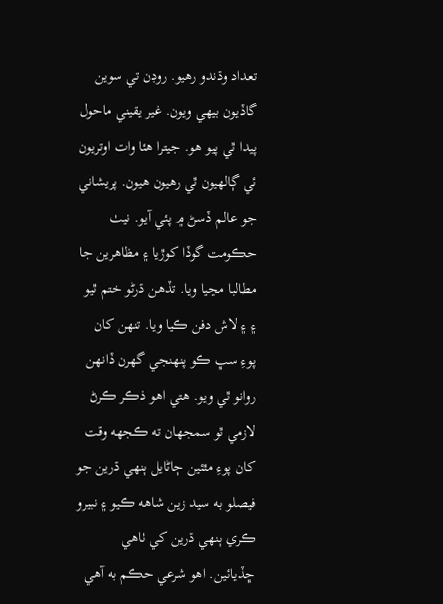تعداد وڌندو رهيو. روڊن تي سوين گاڏيون بيهي ويون. غير يقيني ماحول پيدا ٿي پيو هو. جيترا هئا وات اوتريون ئي ڳالهيون ٿي رهيون هيون. پريشاني جو عالم ڏسڻ ۾ پئي آيو. نيٺ حڪومت گوڏا کوڙيا ۽ مظاهرين جا مطالبا مڃيا ويا. تڏهن ڌرڻو ختم ٿيو ۽ ۽ لاش دفن ڪيا ويا. تنهن کان پوءِ سڀ ڪو پنهنجي گھرن ڏانهن روانو ٿي ويو. هتي اهو ذڪر ڪرڻ لازمي ٿو سمجهان ته ڪجهه وقت کان پوءِ مٿئين ڄاڻايل ٻنهي ڌرين جو فيصلو به سيد زين شاهه ڪيو ۽ نبيرو ڪري ٻنهي ڌرين کي ٺاهي ڇڏيائين. اهو شرعي حڪم به آهي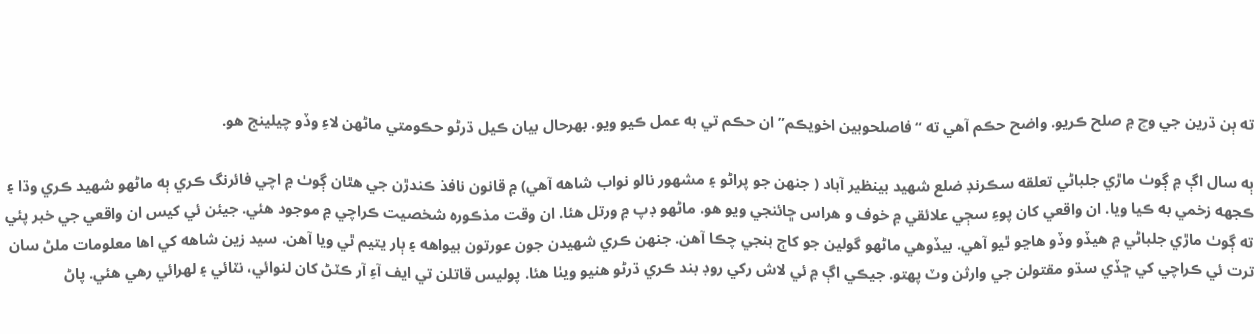ته ٻن ڌرين جي وچ ۾ صلح ڪريو. واضح حڪم آهي ته “فاصلحوبين اخويڪم” ان حڪم تي به عمل ڪيو ويو. بهرحال بيان ڪيل ڌرڻو حڪومتي ماڻهن لاءِ وڏو چيلينج هو.

ٻه سال اڳ ۾ ڳوٺ ماڙي جلباڻي تعلقه سڪرنڊ ضلع شهيد بينظير آباد ( جنهن جو پراڻو ۽ مشهور نالو نواب شاهه آهي) ۾ قانون نافذ ڪندڙن جي هٿان ڳوٺ ۾ اچي فائرنگ ڪري ٻه ماڻهو شهيد ڪري وڌا ۽ ڪجهه زخمي به ڪيا ويا. ان واقعي کان پوءِ سڄي علائقي ۾ خوف و هراس ڇائنجي ويو هو. ماڻهو ڊپ ۾ ورتل هئا. ان وقت مذڪوره شخصيت ڪراچي ۾ موجود هئي. جيئن ئي کيس ان واقعي جي خبر پئي ته ڳوٺ ماڙي جلباڻي ۾ هيڏو وڏو هاڃو ٿيو آهي. بيڏوهي ماڻهو گولين جو کاڄ بنجي چڪا آهن. جنهن ڪري شهيدن جون عورتون بيواهه ۽ ٻار يتيم ٿي ويا آهن. سيد زين شاهه کي اها معلومات ملڻ سان ترت ئي ڪراچي کي ڇڏي سڌو مقتولن جي وارثن وٽ پهتو. جيڪي اڳ ۾ ئي لاش رکي روڊ بند ڪري ڌرڻو هنيو ويٺا هئا. پوليس قاتلن تي ايف آءِ آر ڪٽڻ کان لنوائي، نٽائي ۽ لهرائي رهي هئي. پاڻ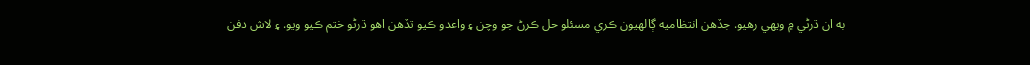به ان ڌرڻي ۾ ويهي رهيو. جڏهن انتظاميه ڳالهيون ڪري مسئلو حل ڪرڻ جو وچن ۽ واعدو ڪيو تڏهن اهو ڌرڻو ختم ڪيو ويو. ۽ لاش دفن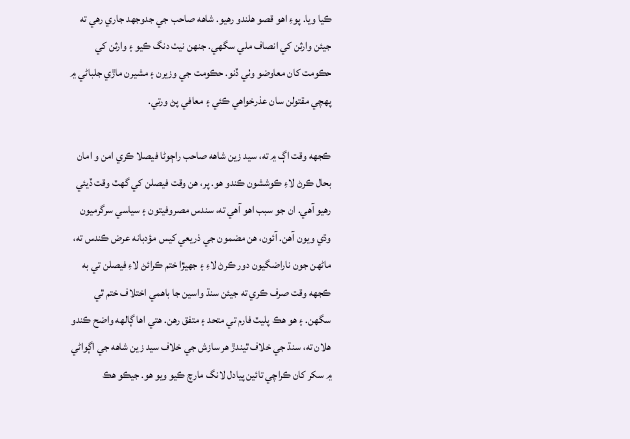ڪيا ويا. پوءِ اهو قصو هلندو رهيو. شاهه صاحب جي جدوجهد جاري رهي ته جيئن وارثن کي انصاف ملي سگھي. جنهن نيٺ دنگ ڪيو ۽ وارثن کي حڪومت کان معاوضو وٺي ڏنو. حڪومت جي وزيرن ۽ مشيرن ماڙي جلباڻي ۾ پهچي مقتولن سان عذرخواهي ڪئي ۽ معافي پڻ ورتي.

ڪجهه وقت اڳ ۾ ته، سيد زين شاهه صاحب راڄوڻا فيصلا ڪري امن و امان بحال ڪرڻ لاءِ ڪوششون ڪندو هو. پر، هن وقت فيصلن کي گھٽ وقت ڏيئي رهيو آهي. ان جو سبب اهو آهي ته، سندس مصروفيتون ۽ سياسي سرگرميون وڌي ويون آهن. آئون، هن مضمون جي ذريعي کيس م‍ؤدبانه عرض ڪندس ته، ماڻهن جون ناراضگيون دور ڪرڻ لاءِ ۽ جهيڙا ختم ڪرائڻ لاءِ فيصلن تي به ڪجهه وقت صرف ڪري ته جيئن سنڌ واسين جا باهمي اختلاف ختم ٿي سگھن. ۽ هو هڪ پليٽ فارم تي متحد ۽ متفق رهن. هتي اها ڳالهه واضح ڪندو هلان ته، سنڌ جي خلاف ٿيندڙ هر سازش جي خلاف سيد زين شاهه جي اڳواڻي ۾ سکر کان ڪراچي تائين پيادل لانگ مارچ ڪيو ويو هو. جيڪو هڪ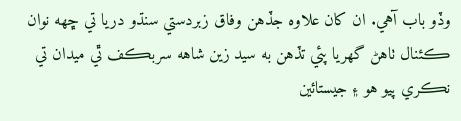وڏو باب آهي. ان کان علاوه جڏهن وفاق زبردستي سنڌو دريا تي ڇهه نوان ڪئنال ٺاهڻ گھريا پئي تڏهن به سيد زين شاهه سربڪف ٿي ميدان تي نڪري پيو هو ۽ جيستائين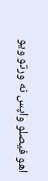اهو فيصلو واپس نه ورتو ويو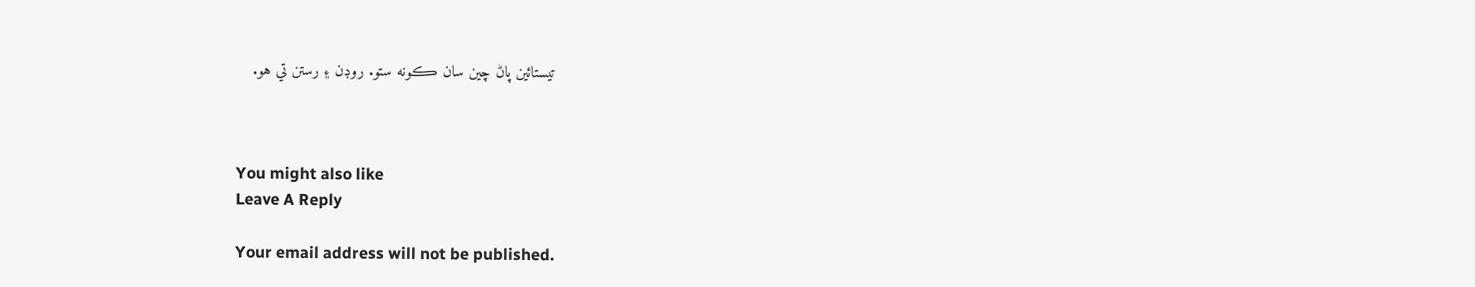تيستائين پاڻ چين سان ڪونه ستو. روڊن ۽ رستن تي هو.



You might also like
Leave A Reply

Your email address will not be published.